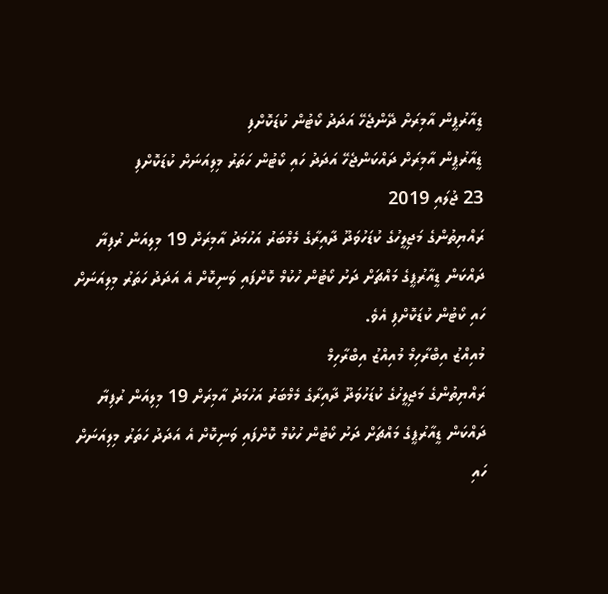ޑީއާރުޕީން އާމިރަށް ދޭންޖެހޭ އަދަދު ކޯޓުން ކުޑަކޮށްފި
ޑީއާރުޕީން އާމިރަށް ދައްކަންޖެހޭ އަދަދު ހައި ކޯޓުން ހަތަރު މިލިއަނަށް ކުޑަކޮށްފި
23 ޖުލައި 2019
ރައްޔިތުންގެ މަޖިލީހުގެ ކުޑަހުވަދޫ ދާއިރާގެ މެމްބަރު އަހުމަދު އާމިރަށް 19 މިލިއަން ރުފިޔާ ދައްކަން ޑީއާރުޕީގެ މައްޗަށް ދަށު ކޯޓުން ހުކުމް ކޮށްފައި ވަނިކޮށް އެ އަދަދު ހަތަރު މިލިއަނަށް ހައި ކޯޓުން ކުޑަކޮށްފި އެވެ.
މުއިއްޒު އިބްރާހިމް މުއިއްޒު އިބްރާހިމް
ރައްޔިތުންގެ މަޖިލީހުގެ ކުޑަހުވަދޫ ދާއިރާގެ މެމްބަރު އަހުމަދު އާމިރަށް 19 މިލިއަން ރުފިޔާ ދައްކަން ޑީއާރުޕީގެ މައްޗަށް ދަށު ކޯޓުން ހުކުމް ކޮށްފައި ވަނިކޮށް އެ އަދަދު ހަތަރު މިލިއަނަށް ހައި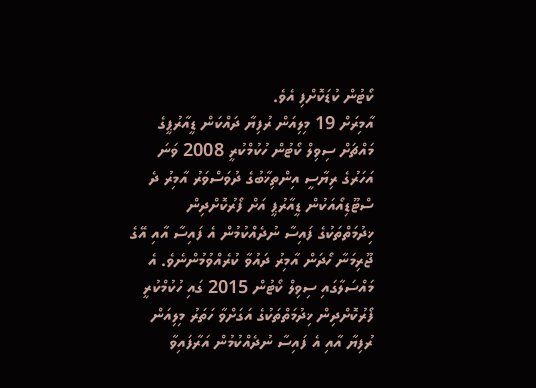ކޯޓުން ކުޑަކޮށްފި އެވެ.
އާމިރަށް 19 މިލިއަން ރުފިޔާ ދައްކަން ޑީއާރުޕީގެ މައްޗަށް ސިވިލް ކޯޓުން ހުކުމްކުރީ 2008 ވަނަ އަހަރުގެ ރިޔާސީ އިންތިޚާބުގެ ދުވަސްވަރު އާމިރު ދެ ސްޓޫޑިއޯއަކުން ޑީއާރުޕީ އަށް ފޯރުކޮށްދިން ޚިދުމަތްތަކުގެ ފައިސާ ނުދެއްކުމުން އެ ފައިސާ އާއި އޭގެ ޖޫރިމަނާ ހޯދަން އާމިރު ދައުވާ ކުރެއްވުމުންނެވެ. އެ މައްސަލާގައި ސިވިލް ކޯޓުން 2015 ގައި ހުކުމްކުރީ ފޯރުކޮށްދިން ޚިދުމަތްތަކުގެ އަގަށްވާ ހަތަރު މިލިއަން ރުފިޔާ އާއި އެ ފައިސާ ނުދެއްކުމުން އަރާފައިވާ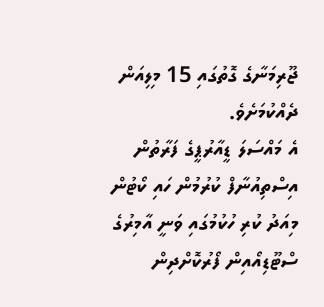ޖޫރިމަނާގެ ގޮތުގައި 15 މިލިއަން ދެއްކުމަށެވެ.
އެ މައްސަލަ ޑީއާރުޕީގެ ފަރާތުން އިސްތިއުނާފް ކުރުމުން ހައި ކޯޓުން މިއަދު ކުރި ހުކުމުގައި ވަނީ އާމިރުގެ ސްޓޫޑިއޯއިން ފޯރުކޮށްދިން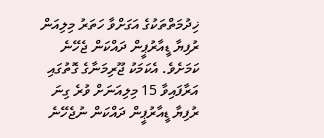ޚިދުމަތްތަކުގެ އަގަށްވާ ހަތަރު މިލިއަން ރުފިޔާ ޑީއާރުޕީން ދައްކަން ޖެހޭނެ ކަމަށެވެ. އެކަމަކު ޖޫރިމަނާގެ ގޮތުގައި އަރާފައިވާ 15 މިލިއަނަށް ވުރެ ގިނަ ރުފިޔާ ޑީއާރުޕީން ދައްކަން ނުޖެހޭނެ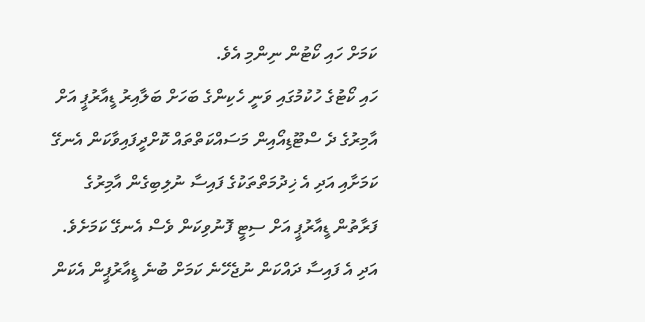ކަމަށް ހައި ކޯޓުން ނިންމި އެވެ.
ހައި ކޯޓުގެ ހުކުމުގައި ވަނީ ހެކިންގެ ބަހަށް ބަލާއިރު ޑީއާރުޕީ އަށް އާމިރުގެ ދެ ސްޓޫޑިއޯއިން މަސައްކަތްތައް ކޮށްދީފައިވާކަން އެނގޭ ކަމަށާއި އަދި އެ ޚިދުމަތްތަކުގެ ފައިސާ ނުލިބިގެން އާމިރުގެ ފަރާތުން ޑީއާރުޕީ އަށް ސިޓީ ފޮނުވިކަން ވެސް އެނގޭ ކަމަށެވެ. އަދި އެ ފައިސާ ދައްކަން ނުޖެހޭނެ ކަމަށް ބުނެ ޑީއާރުޕީން އެކަން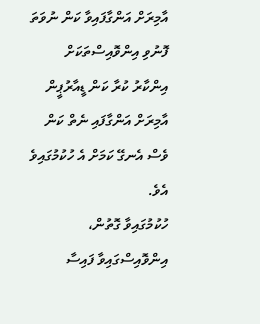އާމިރަށް އަންގާފައިވާ ކަން ނުވަތަ ފޮނުވި އިންވޮއިސްތަކަށް އިންކާރު ކުރާ ކަން ޑީއާރުޕީން އާމިރަށް އަންގާފައި ނެތް ކަން ވެސް އެނގޭ ކަމަށް އެ ހުކުމުގައިވެ އެވެ.
ހުކުމުގައިވާ ގޮތުން، އިންވޮއިސްގައިވާ ފައިސާ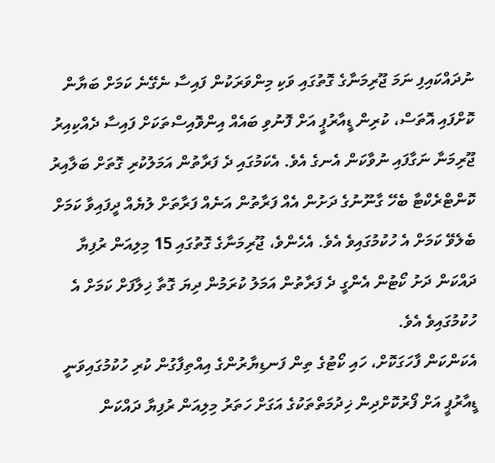ނުދައްކައިފި ނަމަ ޖޫރިމަނާގެ ގޮތުގައި ވަކި މިންވަރަކުން ފައިސާ ނެގޭނެ ކަމަށް ބަޔާން ކޮށްފައި އޮތަސް، ކުރިން ޑީއާރުޕީ އަށް ފޮނުވި ބައެއް އިންވޮއިސްތަކަށް ފައިސާ ދެއްކިއިރު ޖޫރިމަނާ ނަގާފައި ނުވާކަން އެނގެ އެވެ. އެކަމުގައި ދެ ފަރާތުން އަމަލުކުރި ގޮތަށް ބަލާއިރު ކޮންޓްރެކްޓާ ބެހޭ ގާނޫނުގެ ދަށުން އެއް ފަރާތުން އަނެއް ފަރާތަށް ލުޔެއް ދީފައިވާ ކަމަށް ބެލެވޭ ކަމަށް އެ ހުކުމުގައިވެ އެވެ. އެހެންވެ، ޖޫރިމަނާގެ ގޮތުގައި 15 މިލިއަން ރުފިޔާ ދައްކަން ދަށު ކޯޓުން އެންގީ ދެ ފަރާތުން އަމަލު ކުރަމުން ދިޔަ ގޮތާ ޚިލާފަށް ކަމަށް އެ ހުކުމުގައިވެ އެވެ.
އެކަންކަން ފާހަގަކޮށް، ހައި ކޯޓުގެ ތިން ފަނޑިޔާރުންގެ އިއްތިފާގުން ކުރި ހުކުމުގައިވަނީ ޑީއާރުޕީ އަށް ފޯރުކޮށްދިން ޚިދުމަތްތަކުގެ އަގަށް ހަތަރު މިލިއަން ރުފިޔާ ދައްކަން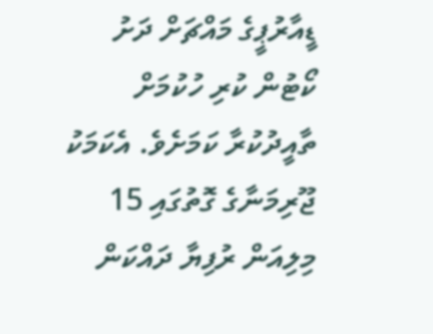ޑީއާރުޕީގެ މައްޗަށް ދަށު ކޯޓުން ކުރި ހުކުމަށް ތާއީދުކުރާ ކަމަށެވެ. އެކަމަކު ޖޫރިމަނާގެ ގޮތުގައި 15 މިލިއަން ރުފިޔާ ދައްކަން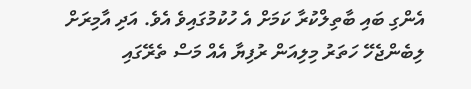އެންގި ބައި ބާތިލްކުރާ ކަމަށް އެ ހުކުމުގައިވެ އެވެ. އަދި އާމިރަށް ލިބެންޖެހޭ ހަތަރު މިލިއަން ރުފިޔާ އެއް މަސް ތެރޭގައި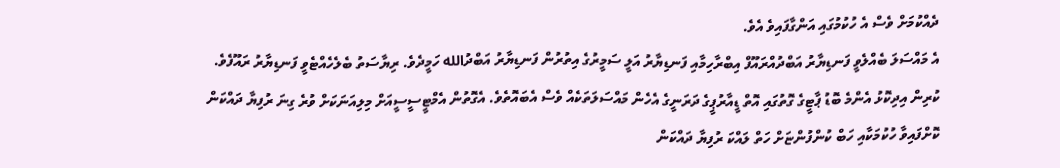ދެއްކުމަށް ވެސް އެ ހުކުމުގައި އަންގާފައިވެ އެވެ.
އެ މައްސަލަ ބެއްލެވީ ފަނޑިޔާރު އަބްދުއްރައޫފް އިބްރާހިމާއި ފަނޑިޔާރު އަލީ ސަމީރުގެ އިތުރުން ފަނޑިޔާރު އަބްދުالله ހަމީދެވެ. ރިޔާސަތު ބެލެހެއްޓެވީ ފަނޑިޔާރު ރައޫފެވެ.
ކުރިން އިދިކޮޅު އެންމެ ބޮޑު ޕާޓީގެ ގޮތުގައި އޮތް ޑީއާރުޕީގެ ދަރަނީގެ އެހެން މައްސަލަތަކެއް ވެސް އެބައޮތެވެ. އެގޮތުން އެމްޓީސީސީއަށް މިލިއަނަކަށް ވުރެ ގިނަ ރުފިޔާ ދައްކަން ކޮށްފައިވާ ހުކުމަކާއި ހަބް ކުންފުންޏަށް ހަތް ލައްކަ ރުފިޔާ ދައްކަން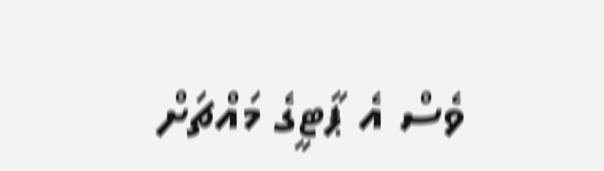ވެސް އެ ޕާޓީގެ މައްޗަށް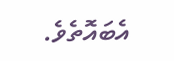އެބައޮތެވެ.